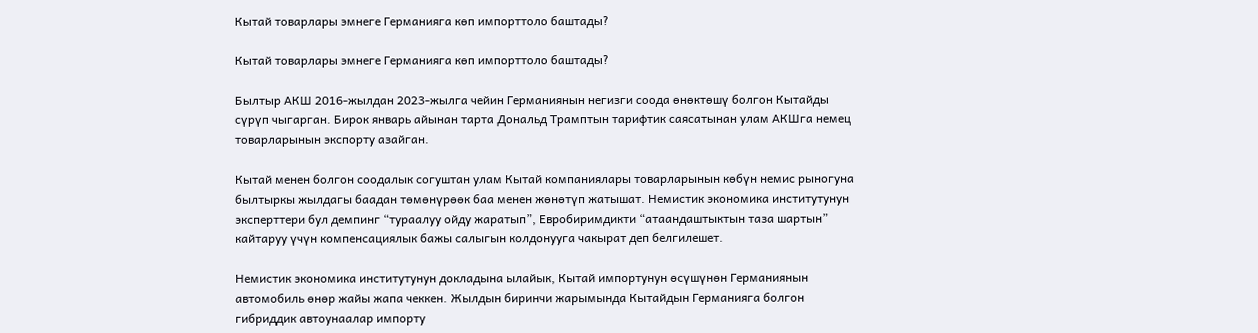Кытай товарлары эмнеге Германияга көп импорттоло баштады?

Кытай товарлары эмнеге Германияга көп импорттоло баштады?

Былтыр АКШ 2016-жылдан 2023-жылга чейин Германиянын негизги соода өнөктөшү болгон Кытайды сүрүп чыгарган. Бирок январь айынан тарта Дональд Трамптын тарифтик саясатынан улам АКШга немец товарларынын экспорту азайган.

Кытай менен болгон соодалык согуштан улам Кытай компаниялары товарларынын көбүн немис рыногуна былтыркы жылдагы баадан төмөнүрөөк баа менен жөнөтүп жатышат. Немистик экономика институтунун эксперттери бул демпинг “тураалуу ойду жаратып”, Евробиримдикти “атаандаштыктын таза шартын” кайтаруу үчүн компенсациялык бажы салыгын колдонууга чакырат деп белгилешет.

Немистик экономика институтунун докладына ылайык, Кытай импортунун өсүшүнөн Германиянын автомобиль өнөр жайы жапа чеккен. Жылдын биринчи жарымында Кытайдын Германияга болгон гибриддик автоунаалар импорту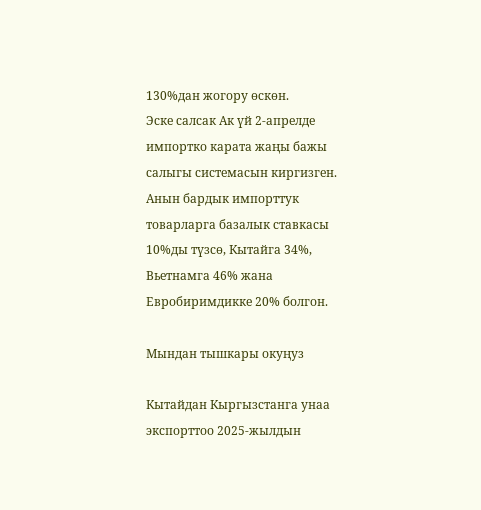130%дан жогору өскөн.
Эске салсак Ак үй 2-апрелде импортко карата жаңы бажы салыгы системасын киргизген. Анын бардык импорттук товарларга базалык ставкасы 10%ды түзсө, Кытайга 34%, Вьетнамга 46% жана Евробиримдикке 20% болгон.

Мындан тышкары окуңуз

Кытайдан Кыргызстанга унаа экспорттоо 2025-жылдын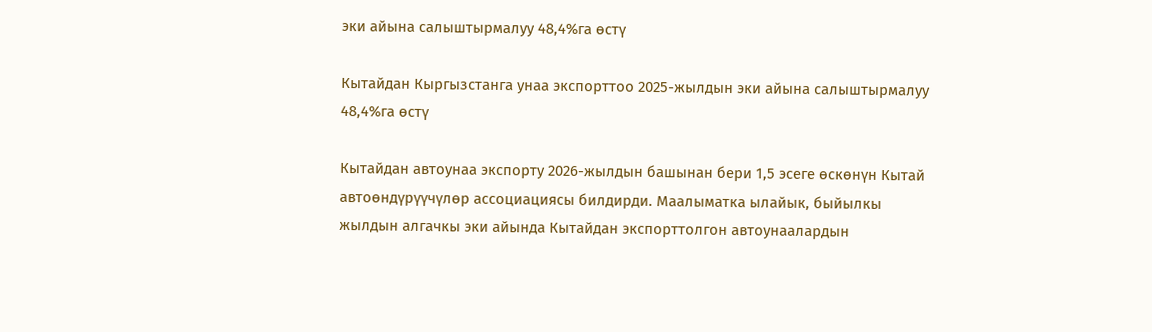эки айына салыштырмалуу 48,4%га өстү

Кытайдан Кыргызстанга унаа экспорттоо 2025-жылдын эки айына салыштырмалуу 48,4%га өстү

Кытайдан автоунаа экспорту 2026-жылдын башынан бери 1,5 эсеге өскөнүн Кытай автоөндүрүүчүлөр ассоциациясы билдирди. Маалыматка ылайык, быйылкы жылдын алгачкы эки айында Кытайдан экспорттолгон автоунаалардын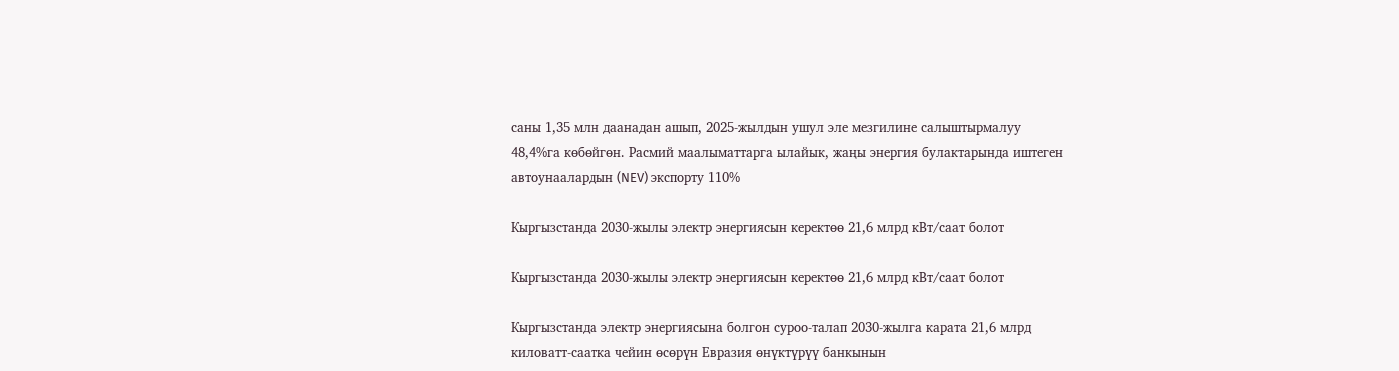саны 1,35 млн даанадан ашып, 2025-жылдын ушул эле мезгилине салыштырмалуу 48,4%га көбөйгөн. Расмий маалыматтарга ылайык, жаңы энергия булактарында иштеген автоунаалардын (NEV) экспорту 110%

Кыргызстанда 2030-жылы электр энергиясын керектөө 21,6 млрд кВт/саат болот

Кыргызстанда 2030-жылы электр энергиясын керектөө 21,6 млрд кВт/саат болот

Кыргызстанда электр энергиясына болгон суроо-талап 2030-жылга карата 21,6 млрд киловатт-саатка чейин өсөрүн Евразия өнүктүрүү банкынын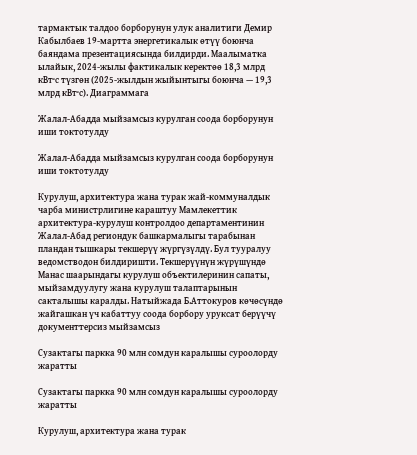тармактык талдоо борборунун улук аналитиги Демир Кабылбаев 19-мартта энергетикалык өтүү боюнча баяндама презентациясында билдирди. Маалыматка ылайык, 2024-жылы фактикалык керектөө 18,3 млрд кВт·с түзгөн (2025-жылдын жыйынтыгы боюнча — 19,3 млрд кВт·с). Диаграммага

Жалал-Абадда мыйзамсыз курулган соода борборунун иши токтотулду

Жалал-Абадда мыйзамсыз курулган соода борборунун иши токтотулду

Курулуш, архитектура жана турак жай-коммуналдык чарба министрлигине караштуу Мамлекеттик архитектура-курулуш контролдоо департаментинин Жалал-Абад региондук башкармалыгы тарабынан пландан тышкары текшерүү жүргүзүлдү. Бул тууралуу ведомстводон билдиришти. Текшерүүнүн жүрүшүндө Манас шаарындагы курулуш объектилеринин сапаты, мыйзамдуулугу жана курулуш талаптарынын сакталышы каралды. Натыйжада Б.Аттокуров көчөсүндө жайгашкан үч кабаттуу соода борбору уруксат берүүчү документтерсиз мыйзамсыз

Сузактагы паркка 90 млн сомдун каралышы суроолорду жаратты

Сузактагы паркка 90 млн сомдун каралышы суроолорду жаратты

Курулуш, архитектура жана турак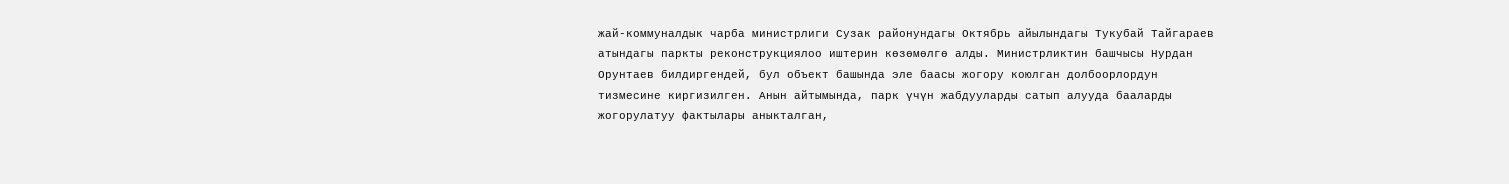жай-коммуналдык чарба министрлиги Сузак районундагы Октябрь айылындагы Тукубай Тайгараев атындагы паркты реконструкциялоо иштерин көзөмөлгө алды. Министрликтин башчысы Нурдан Орунтаев билдиргендей, бул объект башында эле баасы жогору коюлган долбоорлордун тизмесине киргизилген. Анын айтымында, парк үчүн жабдууларды сатып алууда бааларды жогорулатуу фактылары аныкталган,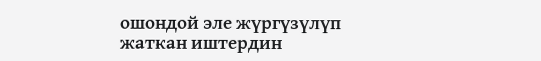ошондой эле жүргүзүлүп жаткан иштердин